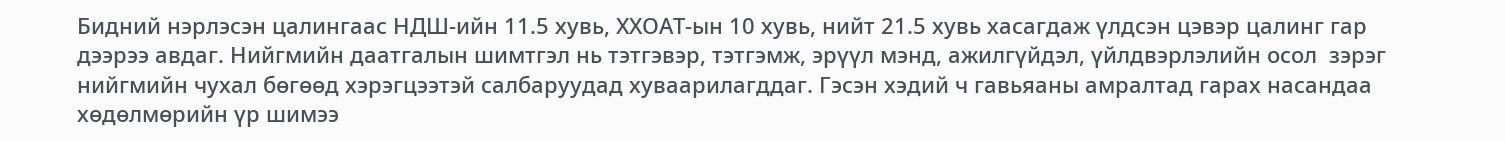Бидний нэрлэсэн цалингаас НДШ-ийн 11.5 хувь, ХХОАТ-ын 10 хувь, нийт 21.5 хувь хасагдаж үлдсэн цэвэр цалинг гар дээрээ авдаг. Нийгмийн даатгалын шимтгэл нь тэтгэвэр, тэтгэмж, эрүүл мэнд, ажилгүйдэл, үйлдвэрлэлийн осол  зэрэг нийгмийн чухал бөгөөд хэрэгцээтэй салбаруудад хуваарилагддаг. Гэсэн хэдий ч гавьяаны амралтад гарах насандаа хөдөлмөрийн үр шимээ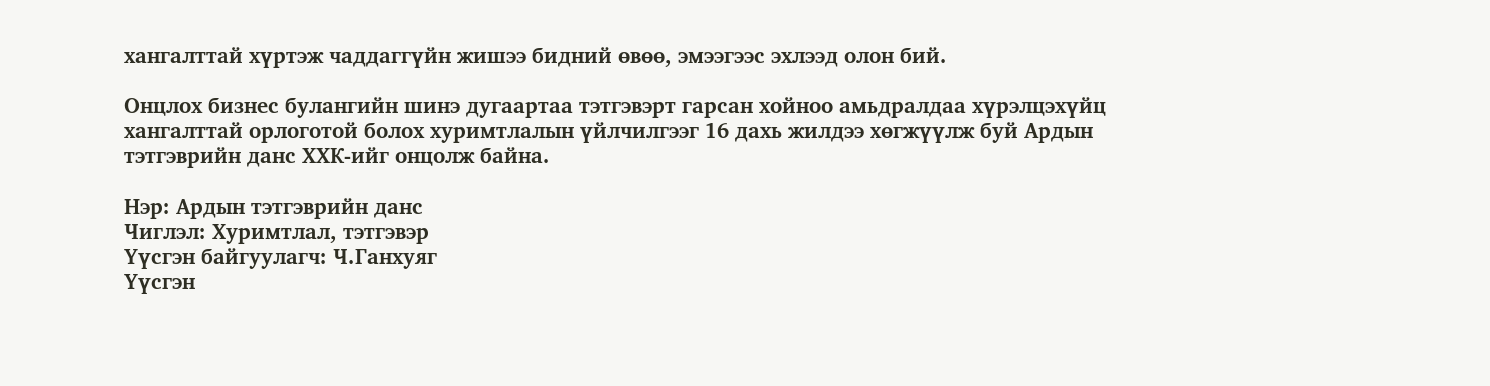хангалттай хүртэж чаддаггүйн жишээ бидний өвөө, эмээгээс эхлээд олон бий.

Онцлох бизнес булангийн шинэ дугаартаа тэтгэвэрт гарсан хойноо амьдралдаа хүрэлцэхүйц хангалттай орлоготой болох хуримтлалын үйлчилгээг 16 дахь жилдээ хөгжүүлж буй Ардын тэтгэврийн данс ХХК-ийг онцолж байна.

Нэр: Ардын тэтгэврийн данс
Чиглэл: Хуримтлал, тэтгэвэр
Үүсгэн байгуулагч: Ч.Ганхуяг
Үүсгэн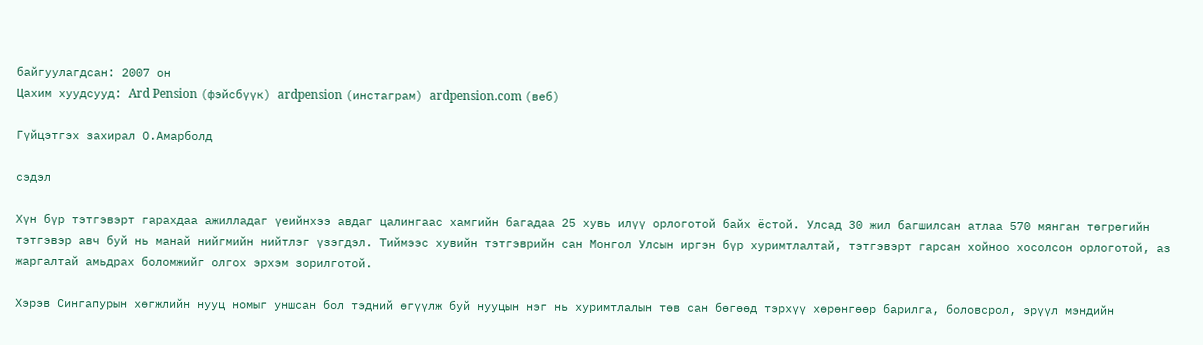байгуулагдсан: 2007 он
Цахим хуудсууд: Ard Pension (фэйсбүүк) ardpension (инстаграм) ardpension.com (веб)

Гүйцэтгэх захирал О.Амарболд

сэдэл

Хүн бүр тэтгэвэрт гарахдаа ажилладаг үеийнхээ авдаг цалингаас хамгийн багадаа 25 хувь илүү орлоготой байх ёстой. Улсад 30 жил багшилсан атлаа 570 мянган төгрөгийн тэтгэвэр авч буй нь манай нийгмийн нийтлэг үзэгдэл. Тиймээс хувийн тэтгэврийн сан Монгол Улсын иргэн бүр хуримтлалтай, тэтгэвэрт гарсан хойноо хосолсон орлоготой, аз жаргалтай амьдрах боломжийг олгох эрхэм зорилготой.

Хэрэв Сингапурын хөгжлийн нууц номыг уншсан бол тэдний өгүүлж буй нууцын нэг нь хуримтлалын төв сан бөгөөд тэрхүү хөрөнгөөр барилга, боловсрол, эрүүл мэндийн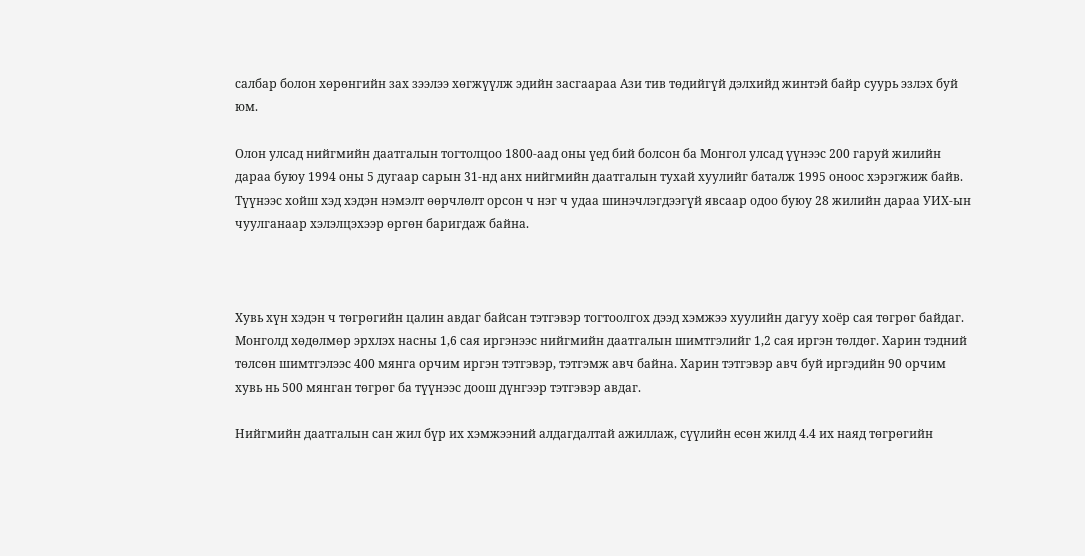салбар болон хөрөнгийн зах зээлээ хөгжүүлж эдийн засгаараа Ази тив төдийгүй дэлхийд жинтэй байр суурь эзлэх буй юм.

Олон улсад нийгмийн даатгалын тогтолцоо 1800-аад оны үед бий болсон ба Монгол улсад үүнээс 200 гаруй жилийн дараа буюу 1994 оны 5 дугаар сарын 31-нд анх нийгмийн даатгалын тухай хуулийг баталж 1995 оноос хэрэгжиж байв. Түүнээс хойш хэд хэдэн нэмэлт өөрчлөлт орсон ч нэг ч удаа шинэчлэгдээгүй явсаар одоо буюу 28 жилийн дараа УИХ-ын чуулганаар хэлэлцэхээр өргөн баригдаж байна.



Хувь хүн хэдэн ч төгрөгийн цалин авдаг байсан тэтгэвэр тогтоолгох дээд хэмжээ хуулийн дагуу хоёр сая төгрөг байдаг. Монголд хөдөлмөр эрхлэх насны 1,6 сая иргэнээс нийгмийн даатгалын шимтгэлийг 1,2 сая иргэн төлдөг. Харин тэдний төлсөн шимтгэлээс 400 мянга орчим иргэн тэтгэвэр, тэтгэмж авч байна. Харин тэтгэвэр авч буй иргэдийн 90 орчим хувь нь 500 мянган төгрөг ба түүнээс доош дүнгээр тэтгэвэр авдаг.

Нийгмийн даатгалын сан жил бүр их хэмжээний алдагдалтай ажиллаж, сүүлийн есөн жилд 4.4 их наяд төгрөгийн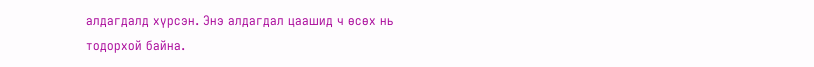алдагдалд хүрсэн. Энэ алдагдал цаашид ч өсөх нь тодорхой байна.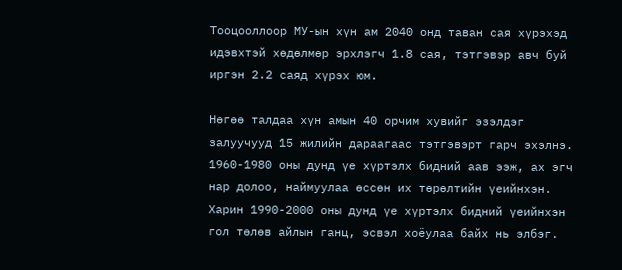Тооцооллоор МУ-ын хүн ам 2040 онд таван сая хүрэхэд идэвхтэй хөдөлмөр эрхлэгч 1.8 сая, тэтгэвэр авч буй иргэн 2.2 саяд хүрэх юм.

Нөгөө талдаа хүн амын 40 орчим хувийг эзэлдэг залуучууд 15 жилийн дараагаас тэтгэвэрт гарч эхэлнэ. 1960-1980 оны дунд үе хүртэлх бидний аав ээж, ах эгч нар долоо, наймуулаа өссөн их төрөлтийн үеийнхэн. Харин 1990-2000 оны дунд үе хүртэлх бидний үеийнхэн гол төлөв айлын ганц, эсвэл хоёулаа байх нь элбэг.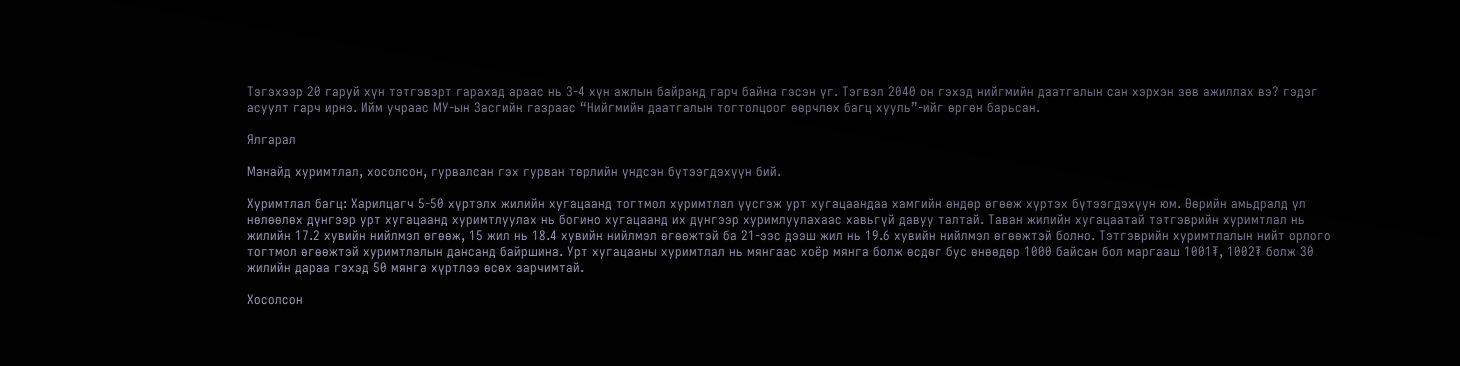Тэгэхээр 20 гаруй хүн тэтгэвэрт гарахад араас нь 3-4 хүн ажлын байранд гарч байна гэсэн үг. Тэгвэл 2040 он гэхэд нийгмийн даатгалын сан хэрхэн зөв ажиллах вэ? гэдэг асуулт гарч ирнэ. Ийм учраас МУ-ын Засгийн газраас “Нийгмийн даатгалын тогтолцоог өөрчлөх багц хууль”-ийг өргөн барьсан.

Ялгарал

Манайд хуримтлал, хосолсон, гурвалсан гэх гурван төрлийн үндсэн бүтээгдэхүүн бий.

Хуримтлал багц: Харилцагч 5-50 хүртэлх жилийн хугацаанд тогтмол хуримтлал үүсгэж урт хугацаандаа хамгийн өндөр өгөөж хүртэх бүтээгдэхүүн юм. Өөрийн амьдралд үл нөлөөлөх дүнгээр урт хугацаанд хуримтлуулах нь богино хугацаанд их дүнгээр хуримлуулахаас хавьгүй давуу талтай. Таван жилийн хугацаатай тэтгэврийн хуримтлал нь жилийн 17.2 хувийн нийлмэл өгөөж, 15 жил нь 18.4 хувийн нийлмэл өгөөжтэй ба 21-ээс дээш жил нь 19.6 хувийн нийлмэл өгөөжтэй болно. Тэтгэврийн хуримтлалын нийт орлого тогтмол өгөөжтэй хуримтлалын дансанд байршина. Урт хугацааны хуримтлал нь мянгаас хоёр мянга болж өсдөг бус өнөөдөр 1000 байсан бол маргааш 1001₮, 1002₮ болж 30 жилийн дараа гэхэд 50 мянга хүртлээ өсөх зарчимтай.

Хосолсон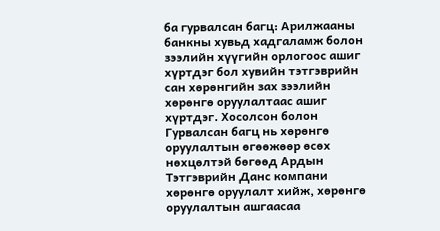ба гурвалсан багц: Арилжааны банкны хувьд хадгаламж болон зээлийн хүүгийн орлогоос ашиг хүртдэг бол хувийн тэтгэврийн сан хөрөнгийн зах зээлийн хөрөнгө оруулалтаас ашиг хүртдэг. Хосолсон болон Гурвалсан багц нь хөрөнгө оруулалтын өгөөжөөр өсөх нөхцөлтэй бөгөөд Ардын Тэтгэврийн Данс компани хөрөнгө оруулалт хийж, хөрөнгө оруулалтын ашгаасаа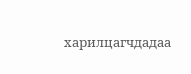харилцагчдадаа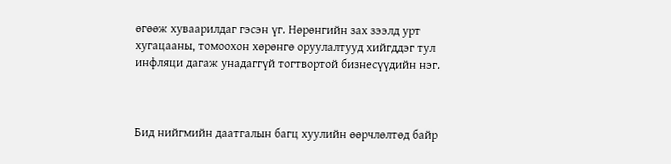өгөөж хуваарилдаг гэсэн үг. Hөрөнгийн зах зээлд урт хугацааны, томоохон хөрөнгө оруулалтууд хийгддэг тул инфляци дагаж унадаггүй тогтвортой бизнесүүдийн нэг.



Бид нийгмийн даатгалын багц хуулийн өөрчлөлтөд байр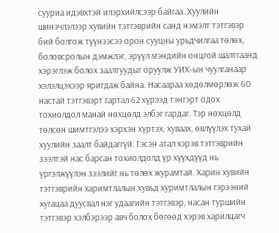сууриа идэвхтэй илэрхийлсээр байгаа. Хуулийн шинэчлэлээр хувийн тэтгэврийн санд нэмэлт тэтгэвэр бий болгож түүнээсээ орон сууцны урьдчилгаа төлөх, боловсролын дэмжлэг, эрүүл мэндийн онцгой шалтгаанд хэрэглэж болох заалтуудыг оруулж УИХ-ын чуулганаар хэлэлцэхээр яригдаж байна. Насаараа хөдөлмөрлөж 60 настай тэтгэвэрт гартал 62 хүрээд тэнгэрт одох тохиолдол манай нөхцөлд элбэг гардаг. Тэр нөхцөлд төлсөн шимтгэлээ хэрхэн хүртэх, хуваах, өвлүүлэх тухай хуулийн заалт байдаггүй. Гэсэн атал хэрэв тэтгэврийн зээлтэй нас барсан тохиолдолд үр хүүхдүүд нь үргэлжүүлэн зээлийг нь төлөх журамтай. Харин хувийн тэтгэврийн харимтлалын хувьд хуримтлалын гэрээний хугацаа дуусвал нэг удаагийн тэтгэвэр, насан туршийн тэтгэвэр хэлбэрээр авч болох бөгөөд хэрэв харилцагч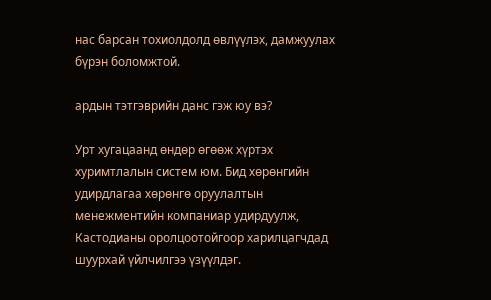нас барсан тохиолдолд өвлүүлэх, дамжуулах бүрэн боломжтой.

ардын тэтгэврийн данс гэж юу вэ?

Урт хугацаанд өндөр өгөөж хүртэх хуримтлалын систем юм. Бид хөрөнгийн удирдлагаа хөрөнгө оруулалтын менежментийн компаниар удирдуулж, Кастодианы оролцоотойгоор харилцагчдад шуурхай үйлчилгээ үзүүлдэг.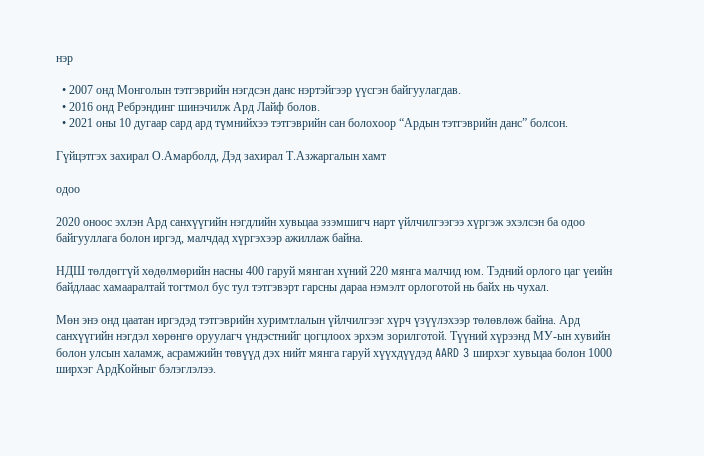нэр

  • 2007 онд Монголын тэтгэврийн нэгдсэн данс нэртэйгээр үүсгэн байгуулагдав.
  • 2016 онд Ребрэндинг шинэчилж Ард Лайф болов.
  • 2021 оны 10 дугаар сард ард түмнийхээ тэтгэврийн сан болохоор “Ардын тэтгэврийн данс” болсон.

Гүйцэтгэх захирал О.Амарболд, Дэд захирал Т.Азжаргалын хамт

одоо

2020 оноос эхлэн Ард санхүүгийн нэгдлийн хувьцаа эзэмшигч нарт үйлчилгээгээ хүргэж эхэлсэн ба одоо байгууллага болон иргэд, малчдад хүргэхээр ажиллаж байна.

НДШ төлдөггүй хөдөлмөрийн насны 400 гаруй мянган хүний 220 мянга малчид юм. Тэдний орлого цаг үеийн байдлаас хамааралтай тогтмол бус тул тэтгэвэрт гарсны дараа нэмэлт орлоготой нь байх нь чухал.

Мөн энэ онд цаатан иргэдэд тэтгэврийн хуримтлалын үйлчилгээг хүрч үзүүлэхээр төлөвлөж байна. Ард санхүүгийн нэгдэл хөрөнгө оруулагч үндэстнийг цогцлоох эрхэм зорилготой. Түүний хүрээнд МУ-ын хувийн болон улсын халамж, асрамжийн төвүүд дэх нийт мянга гаруй хүүхдүүдэд AARD 3 ширхэг хувьцаа болон 1000 ширхэг АрдКойныг бэлэглэлээ.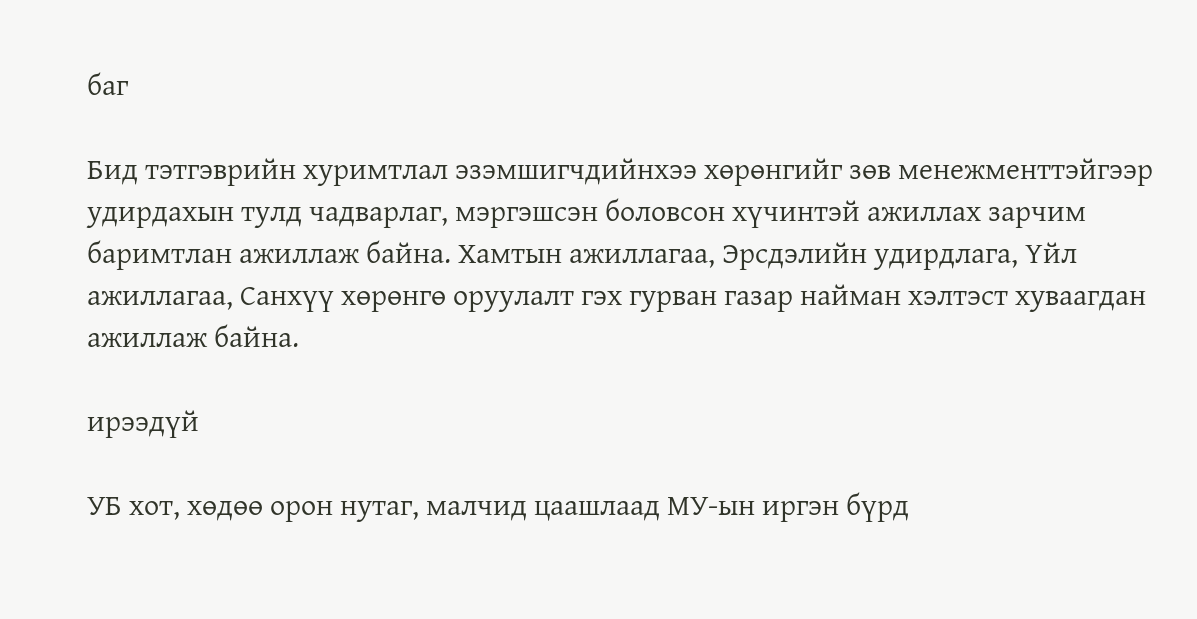баг

Бид тэтгэврийн хуримтлал эзэмшигчдийнхээ хөрөнгийг зөв менежменттэйгээр удирдахын тулд чадварлаг, мэргэшсэн боловсон хүчинтэй ажиллах зарчим баримтлан ажиллаж байна. Хамтын ажиллагаа, Эрсдэлийн удирдлага, Үйл ажиллагаа, Санхүү хөрөнгө оруулалт гэх гурван газар найман хэлтэст хуваагдан ажиллаж байна.

ирээдүй

УБ хот, хөдөө орон нутаг, малчид цаашлаад МУ-ын иргэн бүрд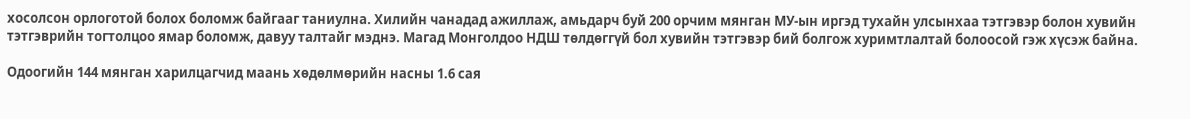хосолсон орлоготой болох боломж байгааг таниулна. Хилийн чанадад ажиллаж, амьдарч буй 200 орчим мянган МУ-ын иргэд тухайн улсынхаа тэтгэвэр болон хувийн тэтгэврийн тогтолцоо ямар боломж, давуу талтайг мэднэ. Магад Монголдоо НДШ төлдөггүй бол хувийн тэтгэвэр бий болгож хуримтлалтай болоосой гэж хүсэж байна.

Одоогийн 144 мянган харилцагчид маань хөдөлмөрийн насны 1.6 сая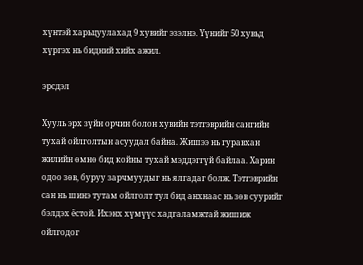хүнтэй харьцуулахад 9 хувийг эзэлнэ. Үүнийг 50 хувьд хүргэх нь бидний хийх ажил.

эрсдэл

Хууль эрх зүйн орчин болон хувийн тэтгэврийн сангийн тухай ойлголтын асуудал байна. Жишээ нь гуравхан жилийн өмнө бид койны тухай мэддэггүй байлаа. Харин одоо зөв, буруу зарчмуудыг нь ялгадаг болж. Тэтгэврийн сан нь шинэ тутам ойлголт тул бид анхнаас нь зөв суурийг бэлдэх ёстой. Ихэнх хүмүүс хадгаламжтай жишиж ойлгодог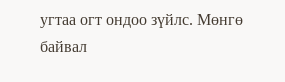угтаа огт ондоо зүйлс. Мөнгө байвал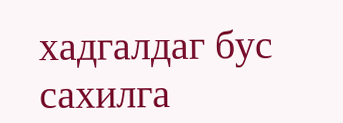хадгалдаг бус сахилга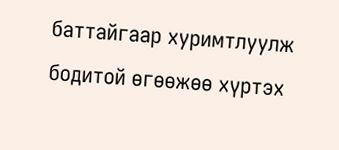баттайгаар хуримтлуулж бодитой өгөөжөө хүртэх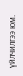үйлчилгээ юм.